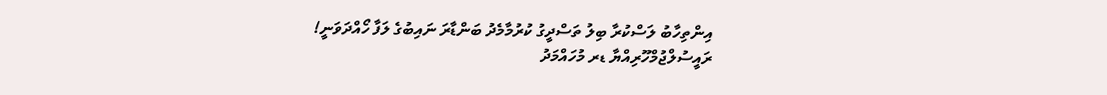އިންތިހާބު ލަސްކުރާ ބިލު ތަސްދީގު ކުރުމާމެދު ބަންޑާރަ ނައިބުގެ ލަފާ ހޯއްދަވަނީ!
ރައީސުލްޖުމްހޫރިއްޔާ ޑރ މުހައްމަދު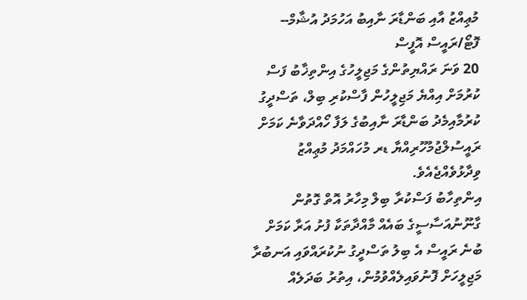މުޢިއްޒު އާއި ބަންޑާރަ ނާއިބު އަހުމަދު އުޝާމް-- ފޮޓޯ/ރައީސް އޮފީސް
20 ވަނަ ރައްޔިތުންގެ މަޖިލީހުގެ އިންތިޚާބު ފަސް ކުރުމަށް އިއްޔެ މަޖިލީހުން ފާސްކުރި ބިލް، ތަސްދީގު ކުރުމާއިމެދު ބަންޑާރަ ނާއިބުގެ ލަފާ ހޯއްދަވާނެ ކަމަށް ރައީސުލްޖުމުހޫރިއްޔާ ޑރ މުހައްމަދު މުޢިއްޒު ވިދާޅުވެއްޖެއެވެ.
އިންތިހާބު ފަސްކުރާ ބިލް މިހާރު އޮތް ގޮތުން ގާނޫނުއަސާސީގެ ބައެއް މާއްދާތަކާ ފުށު އަރާ ކަމަށް ބުނެ ރައީސް އެ ބިލު ތަސްދީގު ނުކުރައްވައި އަނބުރާ މަޖިލީހަށް ފޮނުވައިލެއްވުމުން، އިތުރު ބަދަލެއް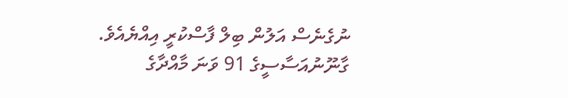ނުގެނެސް އަލުން ބިލް ފާސްކުރީ އިއްޔެއެވެ.
ގާނޫނުއަސާސީގެ 91 ވަނަ މާއްދާގެ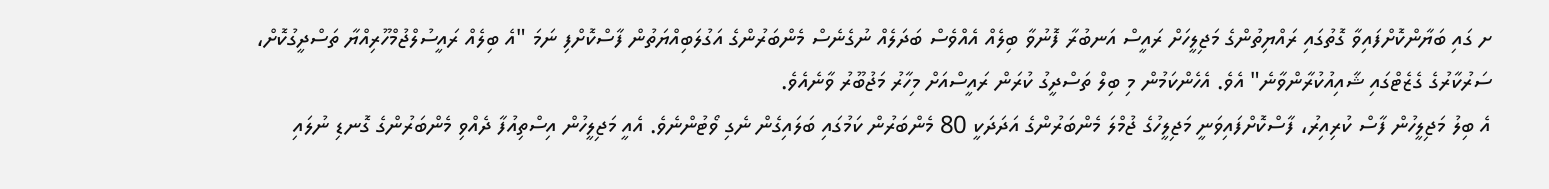ށ ގައި ބަޔާންކޮށްފައިވާ ގޮތުގައި ރައްޔިތުންގެ މަޖިލީހަށް ރައީސް އަނބުރާ ފޮނުވާ ބިލެއް އެއްވެސް ބަދަލެއް ނުގެނެސް މެންބަރުންގެ އަގުލަބިއްޔަތުން ފާސްކޮށްފި ނަމަ "އެ ބިލެއް ރައީސުލްޖުމްހޫރިއްޔާ ތަސްދީގުކޮށް، ސަރުކާރުގެ ގެޒެޓްގައި ޝާއިއުކުރާންވާނެ" އެވެ. އެހެންކަމުން މި ބިލް ތަސްދީގު ކުރަން ރައީސްއަށް މިހާރު މަޖުބޫރު ވާނެއެވެ.
އެ ބިލު މަޖިލީހުން ފާސް ކުރިއިރު، ފާސްކޮށްފައިވަނީ މަޖިލީހުގެ ޖުމްލަ މެންބަރުންގެ އަދަދަކީ 80 މެންބަރުން ކަމުގައި ބަލައިގެން ނެގި ވޯޓުންނެވެ. އެއީ މަޖިލީހުން އިސްތިއުފާ ދެއްވި މެންބަރުންގެ ގޮނޑި ނުލައި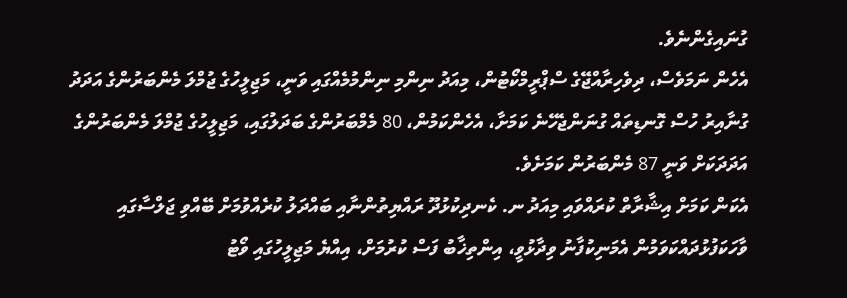ގުނައިގެންނެވެ.
އެހެން ނަމަވެސް، ދިވެހިރާއްޖޭގެ ސްޕްރީމްކޯޓުން، މިއަދު ނިންމި ނިންމުމެއްގައި ވަނީ، މަޖިލީހުގެ ޖުމްލަ މެންބަރުންގެ އަދަދު ގުނާއިރު ހުސް ގޮނޑިތައް ގުނަންޖެހޭނެ ކަމަށާ، އެހެންކަމުން، 80 މެމްބަރުންގެ ބަދަލުގައި، މަޖިލީހުގެ ޖުމްލަ މެންބަރުންގެ އަދަދަކަށް ވަނީ 87 މެންބަރުން ކަމަށެވެ.
އެކަން ކަމަށް އިޝާރާތް ކުރައްވައި މިއަދު ނ. ކެނދިކުޅުދޫ ރައްޔިތުންނާއި ބައްދަލު ކުރެއްވުމަށް ބޭއްވި ޖަލްސާގައި ވާހަކަފުޅުދައްކަވަމުން އެމަނިކުފާނު ވިދާޅުވީ، އިންތިޚާބު ފަސް ކުރުމަށް، އިއްޔެ މަޖިލީހުގައި ވޯޓު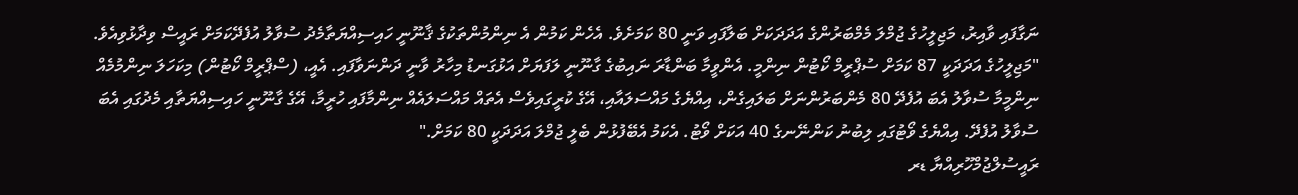ނަގާފައި ވާއިރު، މަޖިލީހުގެ ޖުމްލަ މެމްބަރުންގެ އަދަދަކަށް ބަލާފައި ވަނީ 80 ކަމަށެވެ. އެހެން ކަމުން އެ ނިންމުންތަކުގެ ޤާނޫނީ ހައިސިއްޔަތާމެދު ސުވާލު އުފެދޭކަމަށް ރައީސް ވިދާޅުވިއެވެ.
"މަޖިލީހުގެ އަދަދަކީ 87 ކަމަށް ސުޕްރީމް ކޯޓުން ނިންމީ. އެންވީމާ ބަންޑާރަ ނައިބުގެ ގާނޫނީ ލަފަޔަށް އަޅުގަނޑު މިހާރު ވާނީ ދަންނަވާފައި. އެއީ، (ސްޕްރީމް ކޯޓުން) މިކަހަލަ ނިންމުމެއް ނިންމީމާ ސުވާލު އެބަ އުފެދޭ 80 މެންބަރުންނަށް ބަލައިގެން، އިއްޔެގެ މައްސަލައާއި، އޭގެ ކުރީގައިވެސް އެތައް މައްސަލައެއް ނިންމާފައި ހުރީމާ، އޭގެ ގާނޫނީ ހައިސިއްޔަތާއި މެދުގައި އެބަ ސުވާލު އުފެދޭ. އިއްޔެގެ ވޯޓުގައި ލިބުނު ކަންނޭނގެ 40 އަކަށް ވޯޓު. އެކަމު އެބޭފުޅުން ބެލީ ޖުމްލަ އަދަދަކީ 80 ކަމަށް."
ރައީސުލްޖުމްހޫރިއްޔާ ޑރ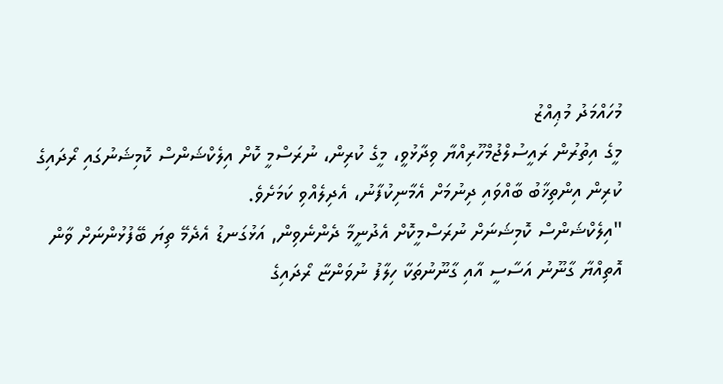މުހައްމަދު މުޢިއްޒު
މީގެ އިތުރުން ރައީސުލްޖުމްހޫރިއްޔާ ވިދާޅުވީ، މީގެ ކުރިން، ނުރަސްމީ ކޮށް އިލެކްޝަންސް ކޮމިޝަނުގައި ރޯދައިގެ ކުރިން އިންތިޚާބު ބާއްވައި ދިނުމަށް އެމާނިކުފާނު، އެދިލެއްވި ކަމަށެވެ.
"އިލެކްޝަންސް ކޮމިޝަނަށް ނުރަސްމީކޮށް އެދުނީމާ ދެންނެވިން, އަޅުގަނޑު އެދެމޭ ތިޔަ ބޭފުޅުންނަށް ވާން އޮތިއްޔާ ގާނޫނު އަސާސީ އާއި ގާނޫނުތަކާ ހިލާފު ނުވަންޏާ ރޯދައިގެ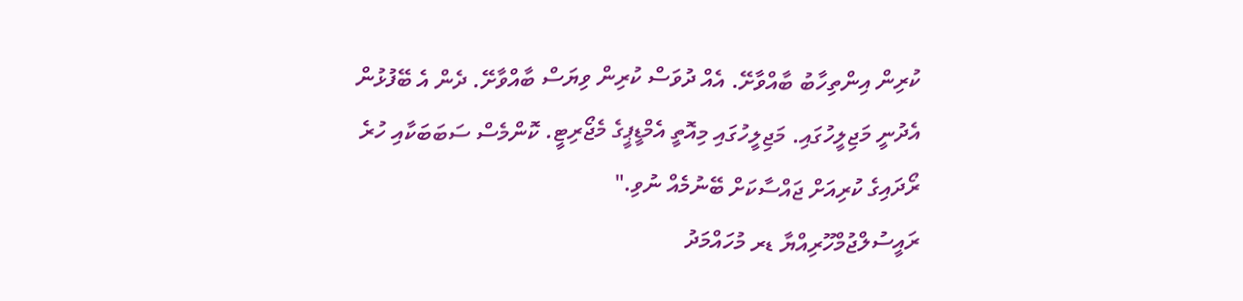ކުރިން އިންތިހާބު ބާއްވާށޭ. އެއް ދުވަސް ކުރިން ވިޔަސް ބާއްވާށޭ. ދެން އެ ބޭފުޅުން އެދުނީ މަޖިލީހުގައި. މަޖިލީހުގައި މިއޮތީ އެމްޑީޕީގެ މެޖޯރިޓީ. ކޮންމެސް ސަބަބަކާއި ހުރެ ރޯދައިގެ ކުރިއަށް ޖައްސާކަށް ބޭނުމެއް ނުވި."
ރައީސުލްޖުމްހޫރިއްޔާ ޑރ މުހައްމަދު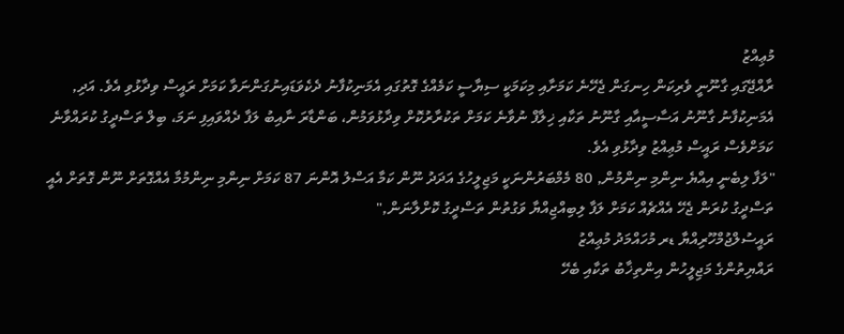މުޢިއްޒު
ރާއްޖޭގައި ގާނޫނީ ވެރިކަން ހިނގަން ޖެހޭނެ ކަމަށާއި މިކަމަކީ ސިޔާސީ ކަމެއްގެ ގޮތުގައި އެމަނިކުފާނު ދެކެވަޑައިނުގަންނަވާ ކަމަށް ރައީސް ވިދާޅުވި އެވެ. އަދި, އެމަނިކުފާނު ގާނޫނު އަސާސީއާއި ގާނޫނު ތަކާއި ޚިލާފް ނުވާނެ ކަމަށް ތަކުރާރުކޮށް ވިދާޅުވަމުން، ބަންޑާރަ ނާއިބު ލަފާ ދެއްވައިފި ނަމަ، ބިލް ތަސްދީގު ކުރައްވާނެ ކަމަށްވެސް ރައީސް މުޢިއްޒު ވިދާޅުވި އެވެ.
"ލަފާ ލިބެނީ އިއްޔެ ނިންމި ނިންމުން, 80 މެމްބަރުންނަކީ މަޖިލީހުގެ އަދަދު ނޫން ކަމާ އަސްލު އޮންނަ 87 ކަމަށް ނިންމި ނިންމުމާ އެއްގޮތަށް ނޫން ގޮތަށް އެއީ ތަސްދީގު ކުރަން ޖެހޭ އެއްޗެއް ކަމަށް ލަފާ ލިބިއްޖިއްޔާ ވަގުތުން ތަސްދީގު ކޮށްލާނަން,"
ރައީސުލްޖުމްހޫރިއްޔާ ޑރ މުހައްމަދު މުޢިއްޒު
ރައްޔިތުންގެ މަޖިލީހުން އިންތިޚާބު ތަކާއި ބެހޭ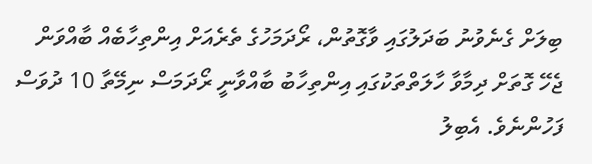ބިލަށް ގެނެވުނު ބަދަލުގައި ވާގޮތުން، ރޯދަމަހުގެ ތެރެއަށް އިންތިހާބެއް ބާއްވަން ޖެހޭ ގޮތަށް ދިމާވާ ހާލަތްތަކުގައި އިންތިހާބު ބާއްވާނީ ރޯދަމަސް ނިމޭތާ 10 ދުވަސް ފަހުންނެވެ. އެބިލު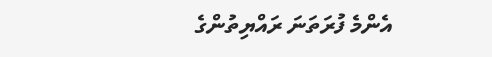އެންމެ ފުރަތަނަ ރައްޔިތުންގެ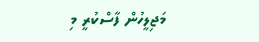މަޖިލީހުން ފާސްކުރީ މި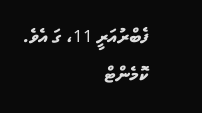ފެބްރުއަރީ 11، ގަ އެވެ.
ކޮމެންޓް